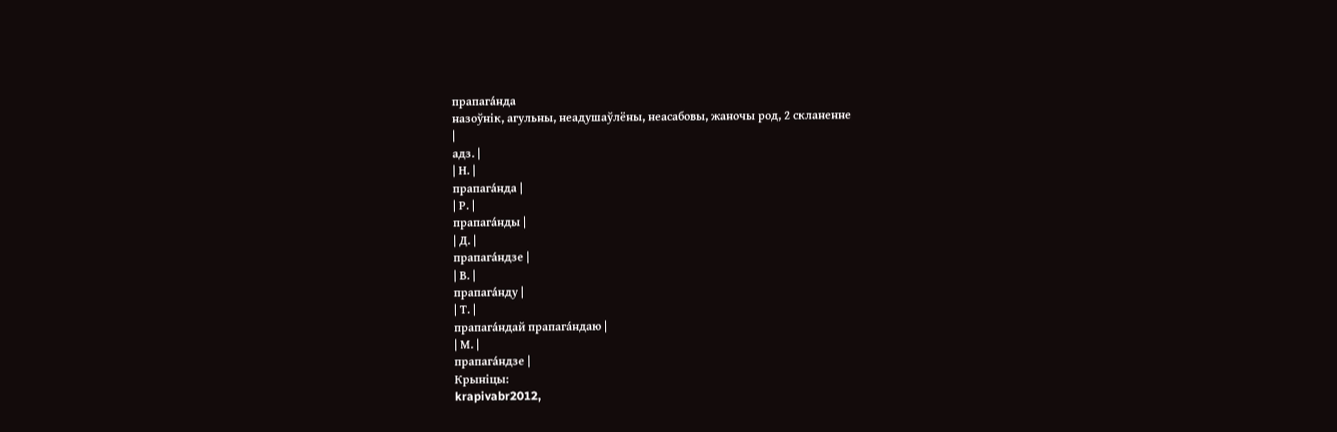прапага́нда
назоўнік, агульны, неадушаўлёны, неасабовы, жаночы род, 2 скланенне
|
адз. |
| Н. |
прапага́нда |
| Р. |
прапага́нды |
| Д. |
прапага́ндзе |
| В. |
прапага́нду |
| Т. |
прапага́ндай прапага́ндаю |
| М. |
прапага́ндзе |
Крыніцы:
krapivabr2012,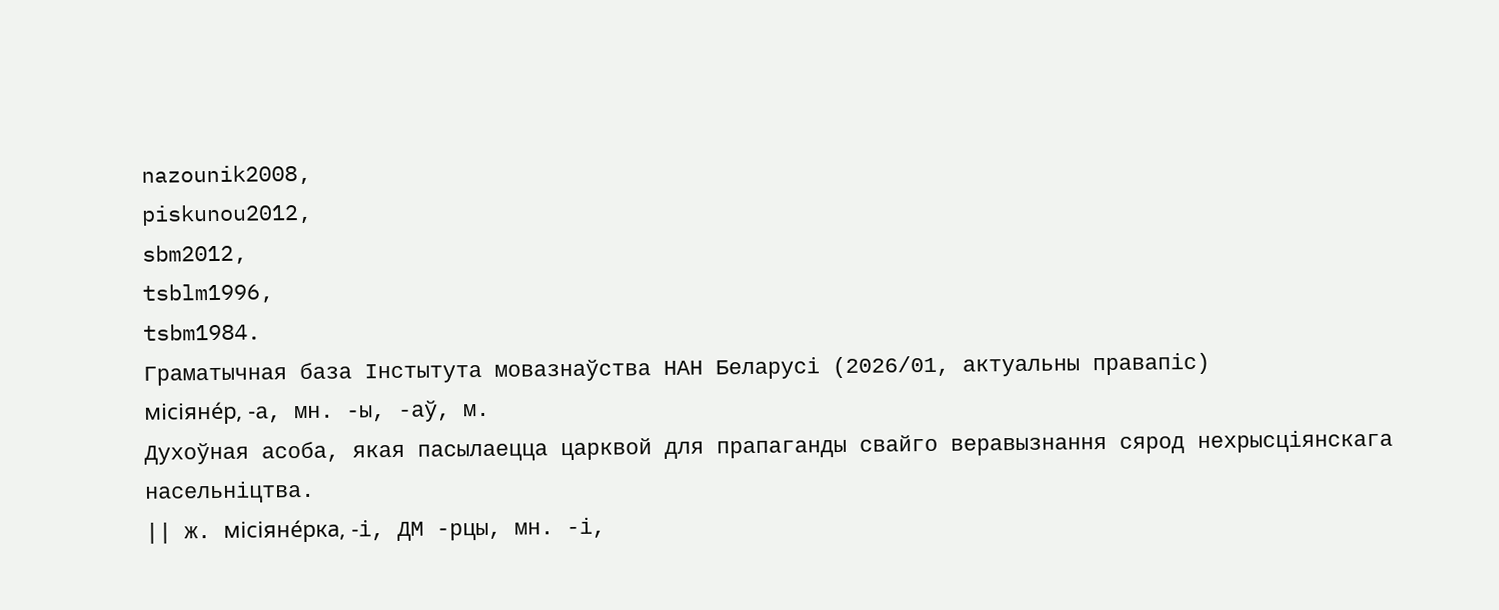nazounik2008,
piskunou2012,
sbm2012,
tsblm1996,
tsbm1984.
Граматычная база Інстытута мовазнаўства НАН Беларусі (2026/01, актуальны правапіс)
місіяне́р, -а, мн. -ы, -аў, м.
Духоўная асоба, якая пасылаецца царквой для прапаганды свайго веравызнання сярод нехрысціянскага насельніцтва.
|| ж. місіяне́рка, -і, ДМ -рцы, мн. -і,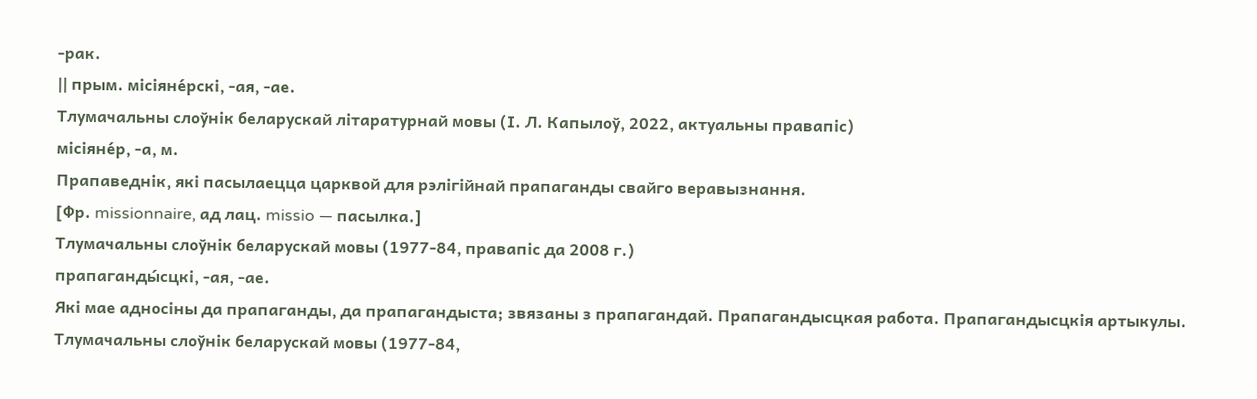-рак.
|| прым. місіяне́рскі, -ая, -ае.
Тлумачальны слоўнік беларускай літаратурнай мовы (І. Л. Капылоў, 2022, актуальны правапіс)
місіяне́р, ‑а, м.
Прапаведнік, які пасылаецца царквой для рэлігійнай прапаганды свайго веравызнання.
[Фр. missionnaire, ад лац. missio — пасылка.]
Тлумачальны слоўнік беларускай мовы (1977-84, правапіс да 2008 г.)
прапаганды́сцкі, ‑ая, ‑ае.
Які мае адносіны да прапаганды, да прапагандыста; звязаны з прапагандай. Прапагандысцкая работа. Прапагандысцкія артыкулы.
Тлумачальны слоўнік беларускай мовы (1977-84,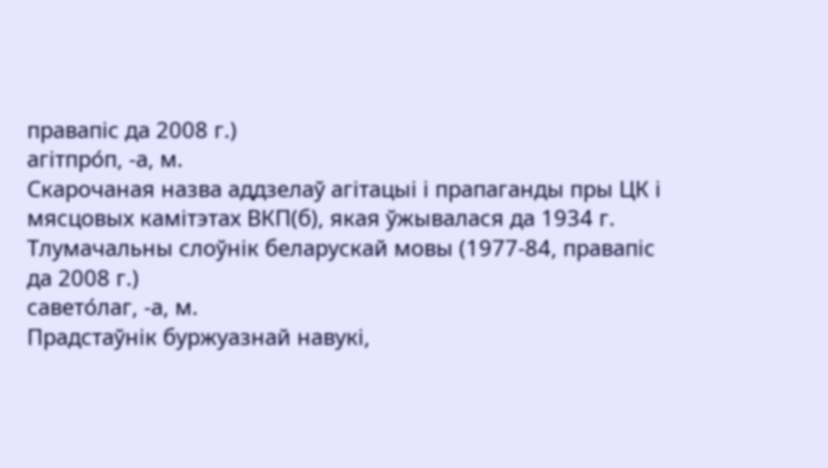правапіс да 2008 г.)
агітпро́п, ‑а, м.
Скарочаная назва аддзелаў агітацыі і прапаганды пры ЦК і мясцовых камітэтах ВКП(б), якая ўжывалася да 1934 г.
Тлумачальны слоўнік беларускай мовы (1977-84, правапіс да 2008 г.)
савето́лаг, ‑а, м.
Прадстаўнік буржуазнай навукі,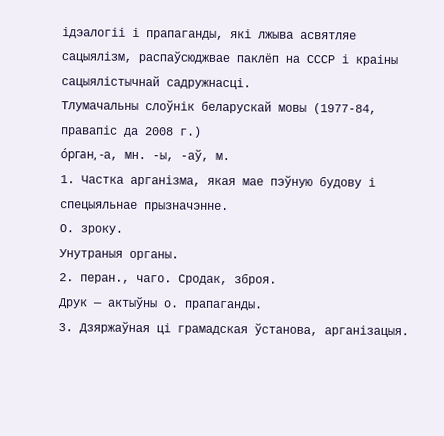ідэалогіі і прапаганды, які лжыва асвятляе сацыялізм, распаўсюджвае паклёп на СССР і краіны сацыялістычнай садружнасці.
Тлумачальны слоўнік беларускай мовы (1977-84, правапіс да 2008 г.)
о́рган, -а, мн. -ы, -аў, м.
1. Частка арганізма, якая мае пэўную будову і спецыяльнае прызначэнне.
О. зроку.
Унутраныя органы.
2. перан., чаго. Сродак, зброя.
Друк — актыўны о. прапаганды.
3. Дзяржаўная ці грамадская ўстанова, арганізацыя.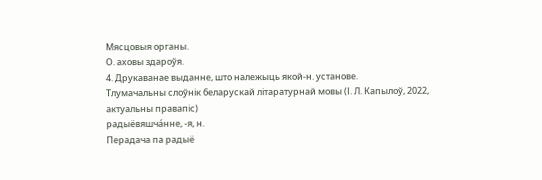Мясцовыя органы.
О. аховы здароўя.
4. Друкаванае выданне, што належыць якой-н. установе.
Тлумачальны слоўнік беларускай літаратурнай мовы (І. Л. Капылоў, 2022, актуальны правапіс)
радыёвяшча́нне, ‑я, н.
Перадача па радыё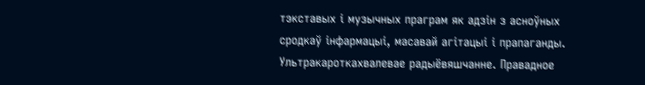тэкставых і музычных праграм як адзін з асноўных сродкаў інфармацыі, масавай агітацыі і прапаганды. Ультракароткахвалевае радыёвяшчанне. Правадное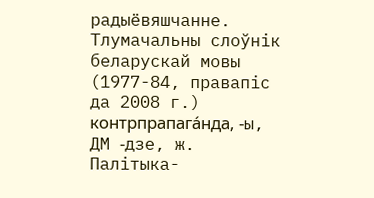радыёвяшчанне.
Тлумачальны слоўнік беларускай мовы (1977-84, правапіс да 2008 г.)
контрпрапага́нда, ‑ы, ДМ ‑дзе, ж.
Палітыка-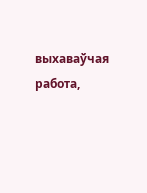выхаваўчая работа,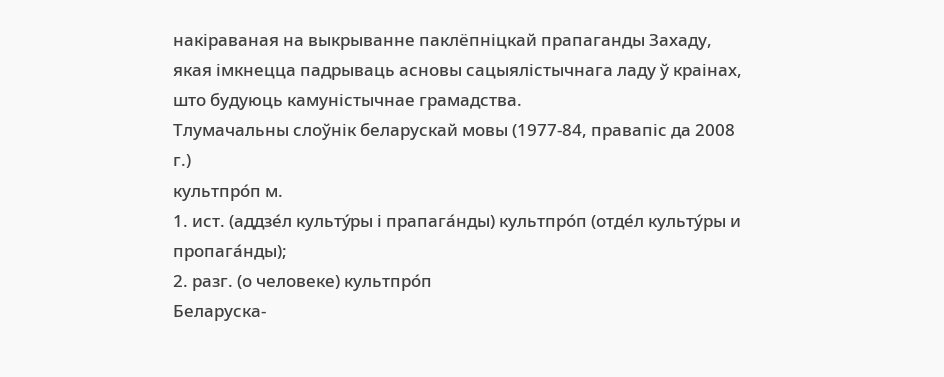накіраваная на выкрыванне паклёпніцкай прапаганды Захаду, якая імкнецца падрываць асновы сацыялістычнага ладу ў краінах, што будуюць камуністычнае грамадства.
Тлумачальны слоўнік беларускай мовы (1977-84, правапіс да 2008 г.)
культпро́п м.
1. ист. (аддзе́л культу́ры і прапага́нды) культпро́п (отде́л культу́ры и пропага́нды);
2. разг. (о человеке) культпро́п
Беларуска-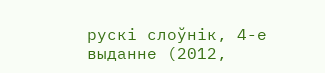рускі слоўнік, 4-е выданне (2012,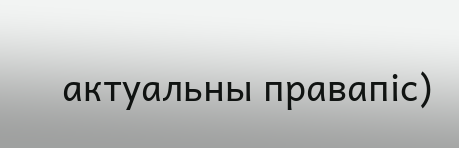актуальны правапіс)